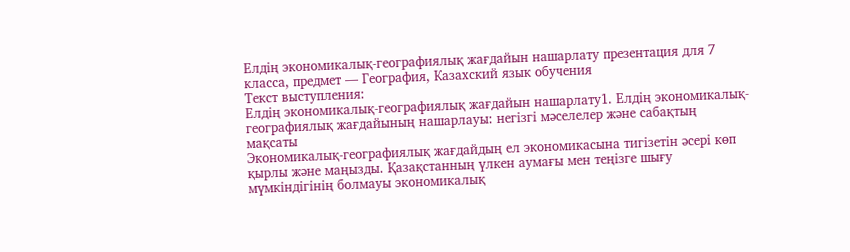Елдің экономикалық-географиялық жағдайын нашарлату презентация для 7 класса, предмет — География, Казахский язык обучения
Текст выступления:
Елдің экономикалық-географиялық жағдайын нашарлату1. Елдің экономикалық-географиялық жағдайының нашарлауы: негізгі мәселелер және сабақтың мақсаты
Экономикалық-географиялық жағдайдың ел экономикасына тигізетін әсері көп қырлы және маңызды. Қазақстанның үлкен аумағы мен теңізге шығу мүмкіндігінің болмауы экономикалық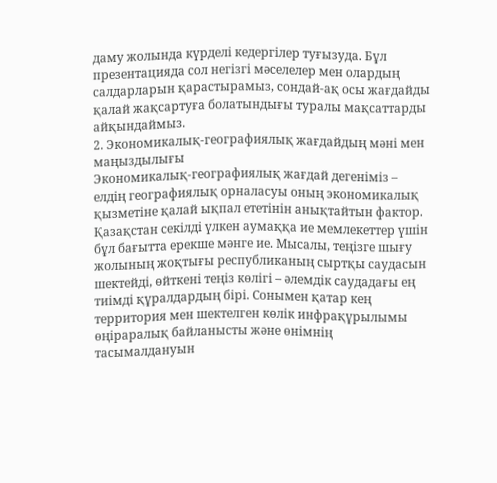даму жолында күрделі кедергілер туғызуда. Бұл презентацияда сол негізгі мәселелер мен олардың салдарларын қарастырамыз, сондай-ақ осы жағдайды қалай жақсартуға болатындығы туралы мақсаттарды айқындаймыз.
2. Экономикалық-географиялық жағдайдың мәні мен маңыздылығы
Экономикалық-географиялық жағдай дегеніміз – елдің географиялық орналасуы оның экономикалық қызметіне қалай ықпал ететінін анықтайтын фактор. Қазақстан секілді үлкен аумаққа ие мемлекеттер үшін бұл бағытта ерекше мәнге ие. Мысалы, теңізге шығу жолының жоқтығы республиканың сыртқы саудасын шектейді, өйткені теңіз көлігі – әлемдік саудадағы ең тиімді құралдардың бірі. Сонымен қатар кең территория мен шектелген көлік инфрақұрылымы өңіраралық байланысты және өнімнің тасымалдануын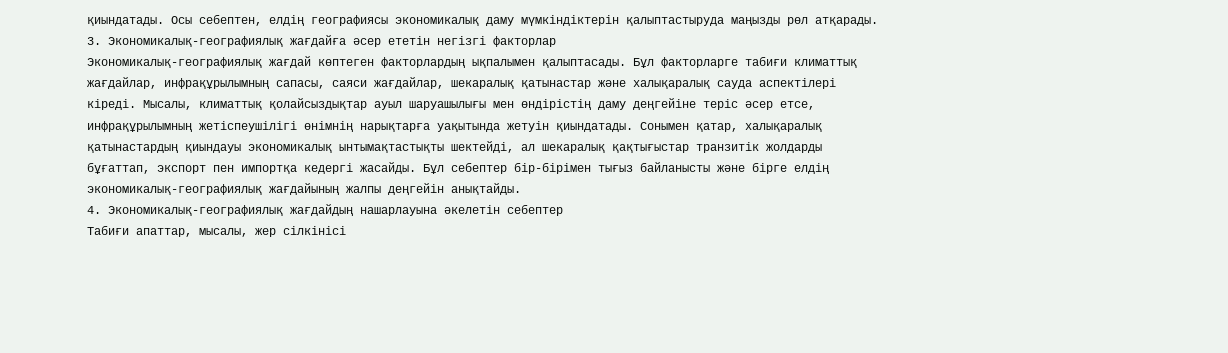қиындатады. Осы себептен, елдің географиясы экономикалық даму мүмкіндіктерін қалыптастыруда маңызды рөл атқарады.
3. Экономикалық-географиялық жағдайға әсер ететін негізгі факторлар
Экономикалық-географиялық жағдай көптеген факторлардың ықпалымен қалыптасады. Бұл факторларге табиғи климаттық жағдайлар, инфрақұрылымның сапасы, саяси жағдайлар, шекаралық қатынастар және халықаралық сауда аспектілері кіреді. Мысалы, климаттық қолайсыздықтар ауыл шаруашылығы мен өндірістің даму деңгейіне теріс әсер етсе, инфрақұрылымның жетіспеушілігі өнімнің нарықтарға уақытында жетуін қиындатады. Сонымен қатар, халықаралық қатынастардың қиындауы экономикалық ынтымақтастықты шектейді, ал шекаралық қақтығыстар транзитік жолдарды бұғаттап, экспорт пен импортқа кедергі жасайды. Бұл себептер бір-бірімен тығыз байланысты және бірге елдің экономикалық-географиялық жағдайының жалпы деңгейін анықтайды.
4. Экономикалық-географиялық жағдайдың нашарлауына әкелетін себептер
Табиғи апаттар, мысалы, жер сілкінісі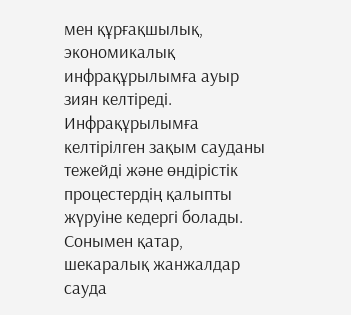мен құрғақшылық, экономикалық инфрақұрылымға ауыр зиян келтіреді. Инфрақұрылымға келтірілген зақым сауданы тежейді және өндірістік процестердің қалыпты жүруіне кедергі болады. Сонымен қатар, шекаралық жанжалдар сауда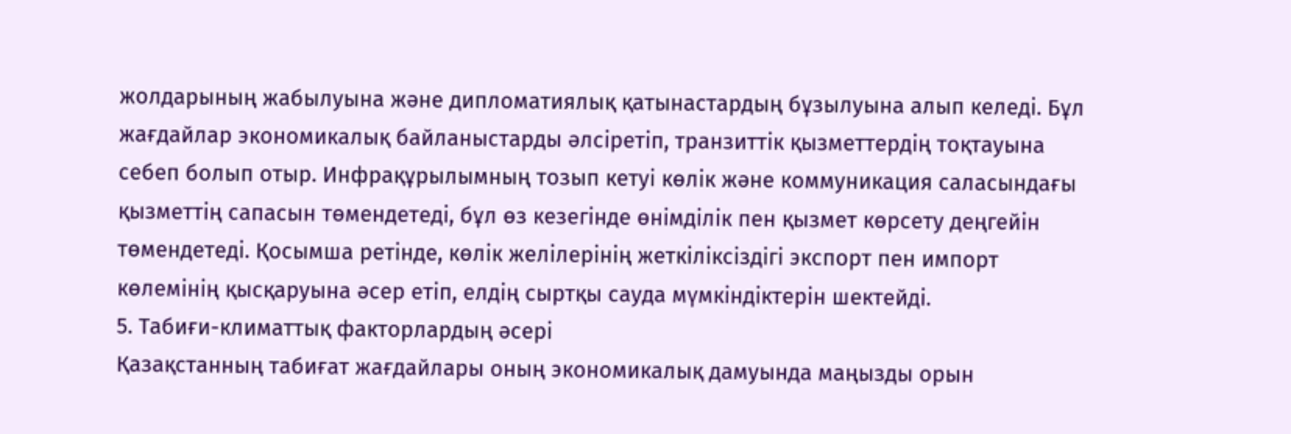жолдарының жабылуына және дипломатиялық қатынастардың бұзылуына алып келеді. Бұл жағдайлар экономикалық байланыстарды әлсіретіп, транзиттік қызметтердің тоқтауына себеп болып отыр. Инфрақұрылымның тозып кетуі көлік және коммуникация саласындағы қызметтің сапасын төмендетеді, бұл өз кезегінде өнімділік пен қызмет көрсету деңгейін төмендетеді. Қосымша ретінде, көлік желілерінің жеткіліксіздігі экспорт пен импорт көлемінің қысқаруына әсер етіп, елдің сыртқы сауда мүмкіндіктерін шектейді.
5. Табиғи-климаттық факторлардың әсері
Қазақстанның табиғат жағдайлары оның экономикалық дамуында маңызды орын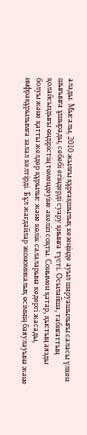алады. Мысалы, 2010 жылғы құрғақшылық кезеңінде ауыл шаруашылығы саласы үлкен шығынға ұшырады, себебі егіндерді суару қиынға түсті. Осылайша, табиғаттың қолайсыздығы өндірістің төмендеуіне әкеліп соқты. Сонымен қатар, қыстың аязды болуы және қатты желдер құрылыс және көлік салаларына кедергі жасады, инфрақұрылымға залал келтірді. Бұл жағдайлар экономикалық өсімнің баяулауына және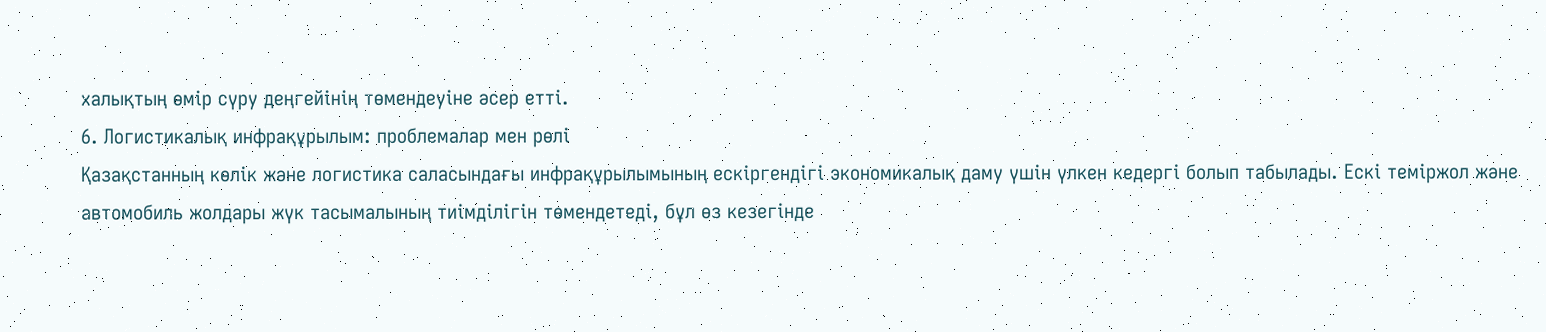халықтың өмір сүру деңгейінің төмендеуіне әсер етті.
6. Логистикалық инфрақұрылым: проблемалар мен рөлі
Қазақстанның көлік және логистика саласындағы инфрақұрылымының ескіргендігі экономикалық даму үшін үлкен кедергі болып табылады. Ескі теміржол және автомобиль жолдары жүк тасымалының тиімділігін төмендетеді, бұл өз кезегінде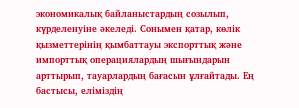экономикалық байланыстардың созылып, күрделенуіне әкеледі. Сонымен қатар, көлік қызметтерінің қымбаттауы экспорттық және импорттық операциялардың шығындарын арттырып, тауарлардың бағасын ұлғайтады. Ең бастысы, еліміздің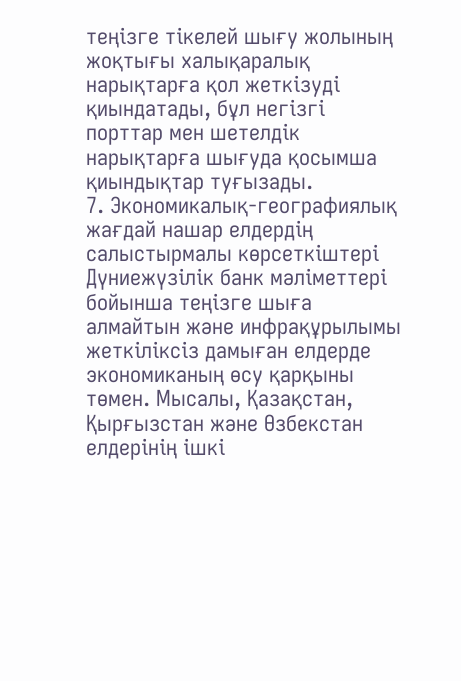теңізге тікелей шығу жолының жоқтығы халықаралық нарықтарға қол жеткізуді қиындатады, бұл негізгі порттар мен шетелдік нарықтарға шығуда қосымша қиындықтар туғызады.
7. Экономикалық-географиялық жағдай нашар елдердің салыстырмалы көрсеткіштері
Дүниежүзілік банк мәліметтері бойынша теңізге шыға алмайтын және инфрақұрылымы жеткіліксіз дамыған елдерде экономиканың өсу қарқыны төмен. Мысалы, Қазақстан, Қырғызстан және Өзбекстан елдерінің ішкі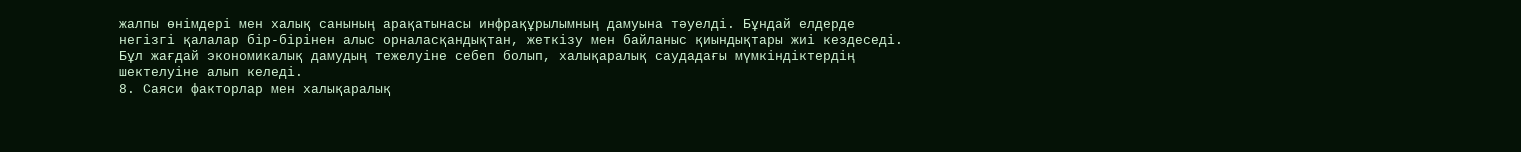жалпы өнімдері мен халық санының арақатынасы инфрақұрылымның дамуына тәуелді. Бұндай елдерде негізгі қалалар бір-бірінен алыс орналасқандықтан, жеткізу мен байланыс қиындықтары жиі кездеседі. Бұл жағдай экономикалық дамудың тежелуіне себеп болып, халықаралық саудадағы мүмкіндіктердің шектелуіне алып келеді.
8. Саяси факторлар мен халықаралық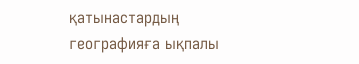қатынастардың географияға ықпалы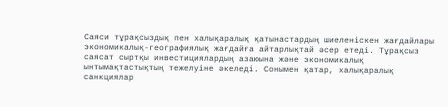Саяси тұрақсыздық пен халықаралық қатынастардың шиеленіскен жағдайлары экономикалық-географиялық жағдайға айтарлықтай әсер етеді. Тұрақсыз саясат сыртқы инвестициялардың азаюына және экономикалық ынтымақтастықтың тежелуіне әкеледі. Сонымен қатар, халықаралық санкциялар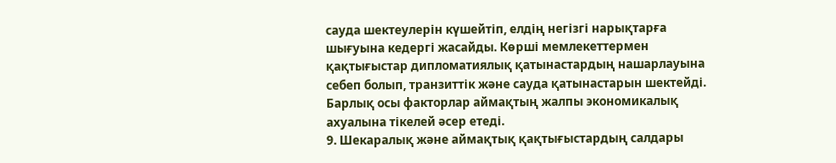сауда шектеулерін күшейтіп, елдің негізгі нарықтарға шығуына кедергі жасайды. Көрші мемлекеттермен қақтығыстар дипломатиялық қатынастардың нашарлауына себеп болып, транзиттік және сауда қатынастарын шектейді. Барлық осы факторлар аймақтың жалпы экономикалық ахуалына тікелей әсер етеді.
9. Шекаралық және аймақтық қақтығыстардың салдары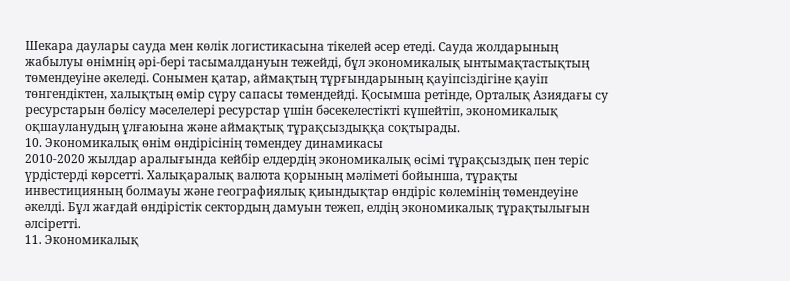Шекара даулары сауда мен көлік логистикасына тікелей әсер етеді. Сауда жолдарының жабылуы өнімнің әрі-бері тасымалдануын тежейді, бұл экономикалық ынтымақтастықтың төмендеуіне әкеледі. Сонымен қатар, аймақтың тұрғындарының қауіпсіздігіне қауіп төнгендіктен, халықтың өмір сүру сапасы төмендейді. Қосымша ретінде, Орталық Азиядағы су ресурстарын бөлісу мәселелері ресурстар үшін бәсекелестікті күшейтіп, экономикалық оқшауланудың ұлғаюына және аймақтық тұрақсыздыққа соқтырады.
10. Экономикалық өнім өндірісінің төмендеу динамикасы
2010-2020 жылдар аралығында кейбір елдердің экономикалық өсімі тұрақсыздық пен теріс үрдістерді көрсетті. Халықаралық валюта қорының мәліметі бойынша, тұрақты инвестицияның болмауы және географиялық қиындықтар өндіріс көлемінің төмендеуіне әкелді. Бұл жағдай өндірістік сектордың дамуын тежеп, елдің экономикалық тұрақтылығын әлсіретті.
11. Экономикалық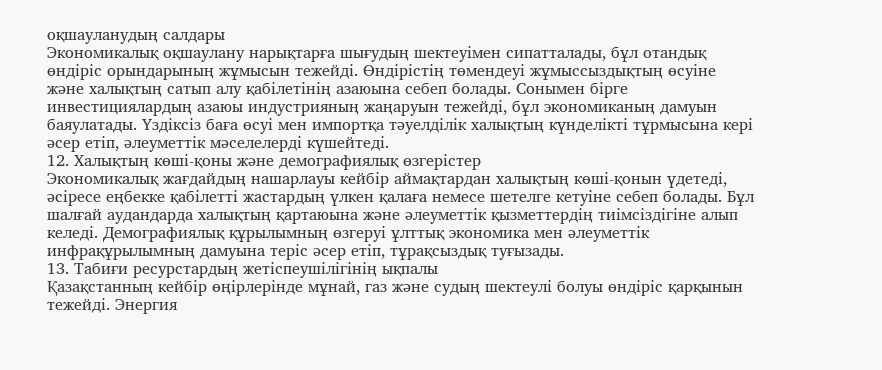оқшауланудың салдары
Экономикалық оқшаулану нарықтарға шығудың шектеуімен сипатталады, бұл отандық өндіріс орындарының жұмысын тежейді. Өндірістің төмендеуі жұмыссыздықтың өсуіне және халықтың сатып алу қабілетінің азаюына себеп болады. Сонымен бірге инвестициялардың азаюы индустрияның жаңаруын тежейді, бұл экономиканың дамуын баяулатады. Үздіксіз баға өсуі мен импортқа тәуелділік халықтың күнделікті тұрмысына кері әсер етіп, әлеуметтік мәселелерді күшейтеді.
12. Халықтың көші-қоны және демографиялық өзгерістер
Экономикалық жағдайдың нашарлауы кейбір аймақтардан халықтың көші-қонын үдетеді, әсіресе еңбекке қабілетті жастардың үлкен қалаға немесе шетелге кетуіне себеп болады. Бұл шалғай аудандарда халықтың қартаюына және әлеуметтік қызметтердің тиімсіздігіне алып келеді. Демографиялық құрылымның өзгеруі ұлттық экономика мен әлеуметтік инфрақұрылымның дамуына теріс әсер етіп, тұрақсыздық туғызады.
13. Табиғи ресурстардың жетіспеушілігінің ықпалы
Қазақстанның кейбір өңірлерінде мұнай, газ және судың шектеулі болуы өндіріс қарқынын тежейді. Энергия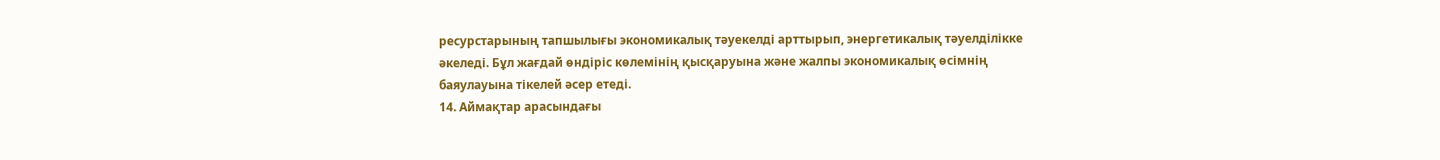ресурстарының тапшылығы экономикалық тәуекелді арттырып, энергетикалық тәуелділікке әкеледі. Бұл жағдай өндіріс көлемінің қысқаруына және жалпы экономикалық өсімнің баяулауына тікелей әсер етеді.
14. Аймақтар арасындағы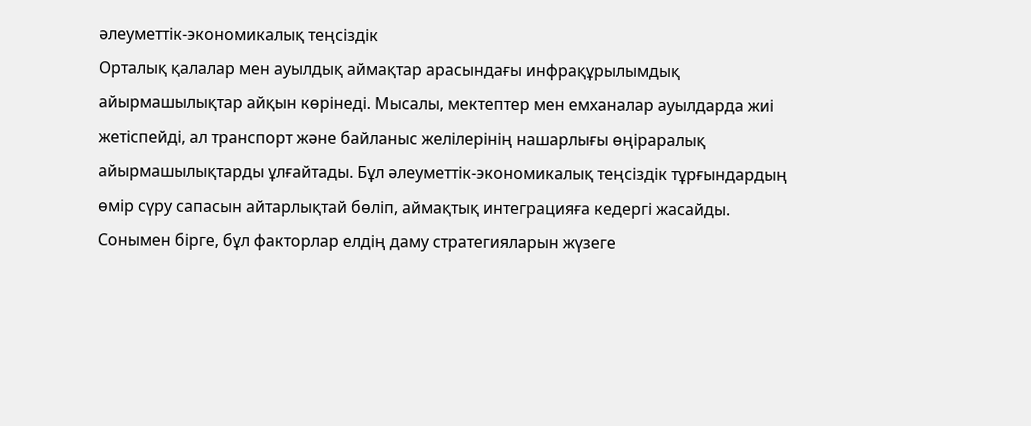әлеуметтік-экономикалық теңсіздік
Орталық қалалар мен ауылдық аймақтар арасындағы инфрақұрылымдық айырмашылықтар айқын көрінеді. Мысалы, мектептер мен емханалар ауылдарда жиі жетіспейді, ал транспорт және байланыс желілерінің нашарлығы өңіраралық айырмашылықтарды ұлғайтады. Бұл әлеуметтік-экономикалық теңсіздік тұрғындардың өмір сүру сапасын айтарлықтай бөліп, аймақтық интеграцияға кедергі жасайды. Сонымен бірге, бұл факторлар елдің даму стратегияларын жүзеге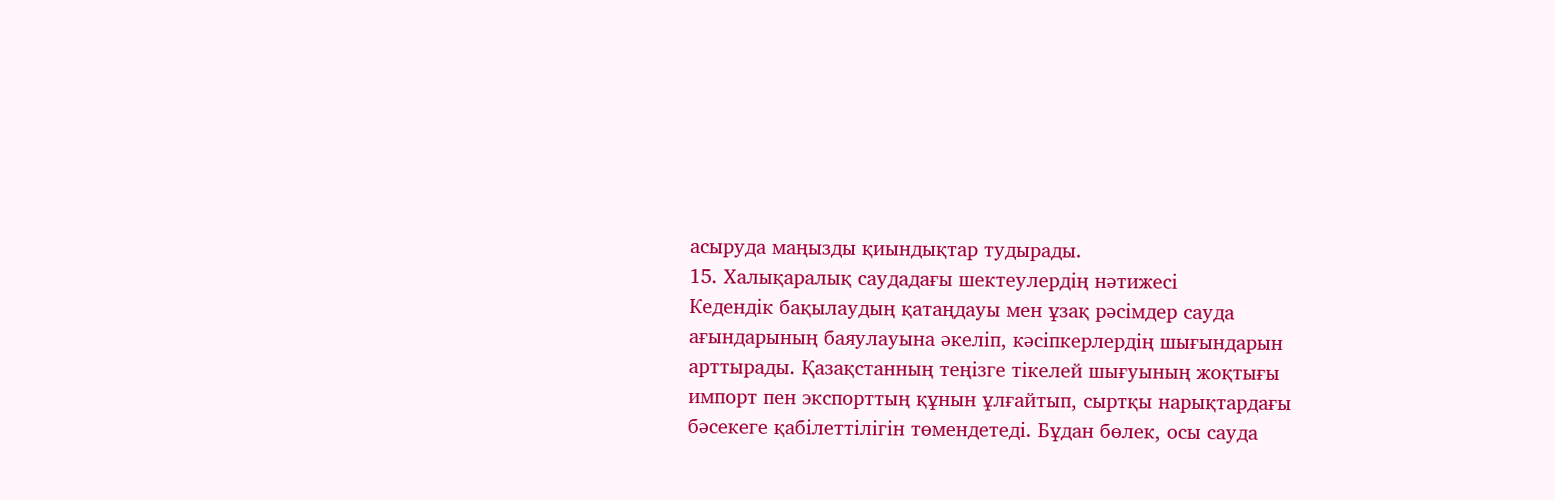асыруда маңызды қиындықтар тудырады.
15. Халықаралық саудадағы шектеулердің нәтижесі
Кедендік бақылаудың қатаңдауы мен ұзақ рәсімдер сауда ағындарының баяулауына әкеліп, кәсіпкерлердің шығындарын арттырады. Қазақстанның теңізге тікелей шығуының жоқтығы импорт пен экспорттың құнын ұлғайтып, сыртқы нарықтардағы бәсекеге қабілеттілігін төмендетеді. Бұдан бөлек, осы сауда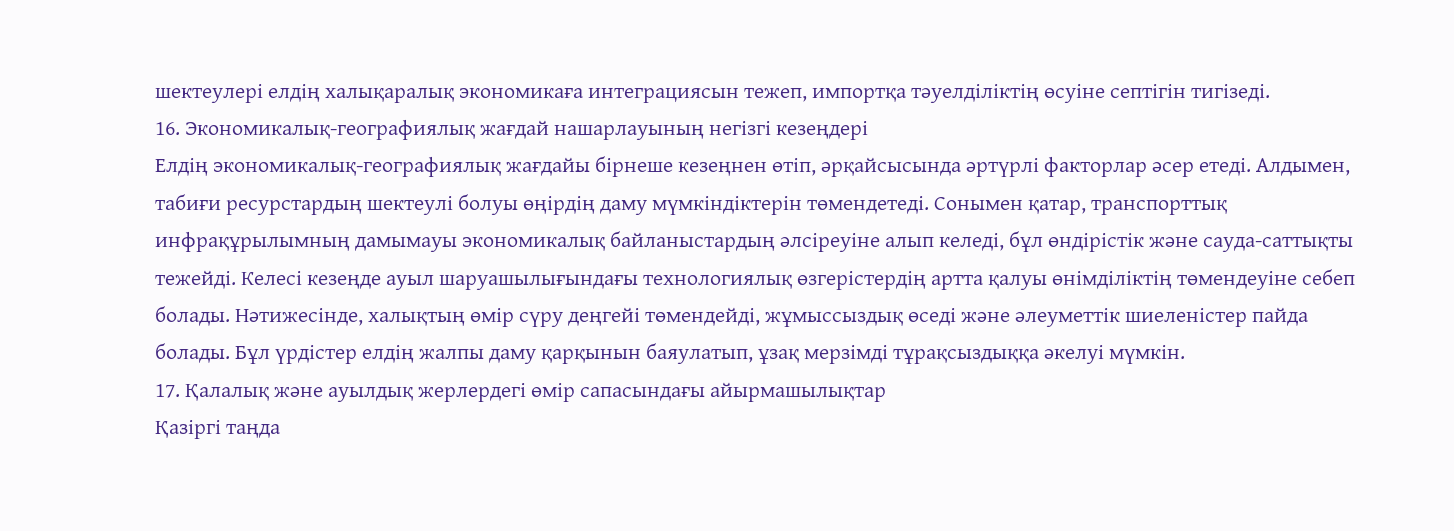шектеулері елдің халықаралық экономикаға интеграциясын тежеп, импортқа тәуелділіктің өсуіне септігін тигізеді.
16. Экономикалық-географиялық жағдай нашарлауының негізгі кезеңдері
Елдің экономикалық-географиялық жағдайы бірнеше кезеңнен өтіп, әрқайсысында әртүрлі факторлар әсер етеді. Алдымен, табиғи ресурстардың шектеулі болуы өңірдің даму мүмкіндіктерін төмендетеді. Сонымен қатар, транспорттық инфрақұрылымның дамымауы экономикалық байланыстардың әлсіреуіне алып келеді, бұл өндірістік және сауда-саттықты тежейді. Келесі кезеңде ауыл шаруашылығындағы технологиялық өзгерістердің артта қалуы өнімділіктің төмендеуіне себеп болады. Нәтижесінде, халықтың өмір сүру деңгейі төмендейді, жұмыссыздық өседі және әлеуметтік шиеленістер пайда болады. Бұл үрдістер елдің жалпы даму қарқынын баяулатып, ұзақ мерзімді тұрақсыздыққа әкелуі мүмкін.
17. Қалалық және ауылдық жерлердегі өмір сапасындағы айырмашылықтар
Қазіргі таңда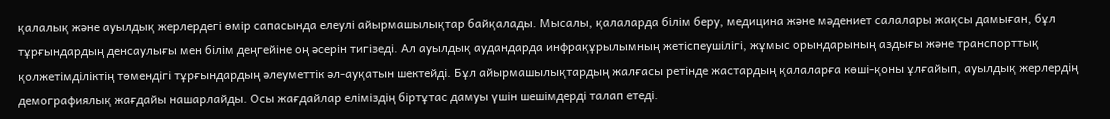қалалық және ауылдық жерлердегі өмір сапасында елеулі айырмашылықтар байқалады. Мысалы, қалаларда білім беру, медицина және мәдениет салалары жақсы дамыған, бұл тұрғындардың денсаулығы мен білім деңгейіне оң әсерін тигізеді. Ал ауылдық аудандарда инфрақұрылымның жетіспеушілігі, жұмыс орындарының аздығы және транспорттық қолжетімділіктің төмендігі тұрғындардың әлеуметтік әл-ауқатын шектейді. Бұл айырмашылықтардың жалғасы ретінде жастардың қалаларға көші-қоны ұлғайып, ауылдық жерлердің демографиялық жағдайы нашарлайды. Осы жағдайлар еліміздің біртұтас дамуы үшін шешімдерді талап етеді.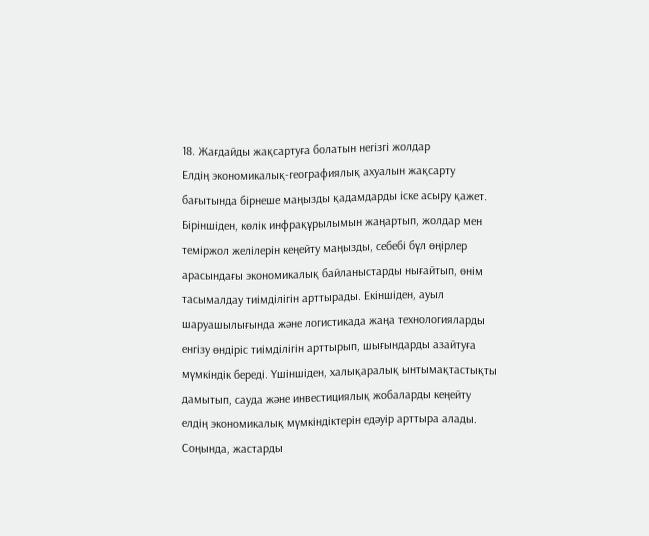18. Жағдайды жақсартуға болатын негізгі жолдар
Елдің экономикалық-географиялық ахуалын жақсарту бағытында бірнеше маңызды қадамдарды іске асыру қажет. Біріншіден, көлік инфрақұрылымын жаңартып, жолдар мен теміржол желілерін кеңейту маңызды, себебі бұл өңірлер арасындағы экономикалық байланыстарды нығайтып, өнім тасымалдау тиімділігін арттырады. Екіншіден, ауыл шаруашылығында және логистикада жаңа технологияларды енгізу өндіріс тиімділігін арттырып, шығындарды азайтуға мүмкіндік береді. Үшіншіден, халықаралық ынтымақтастықты дамытып, сауда және инвестициялық жобаларды кеңейту елдің экономикалық мүмкіндіктерін едәуір арттыра алады. Соңында, жастарды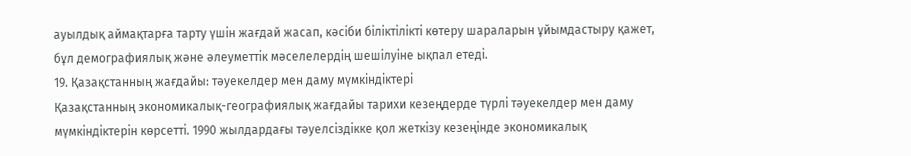ауылдық аймақтарға тарту үшін жағдай жасап, кәсіби біліктілікті көтеру шараларын ұйымдастыру қажет, бұл демографиялық және әлеуметтік мәселелердің шешілуіне ықпал етеді.
19. Қазақстанның жағдайы: тәуекелдер мен даму мүмкіндіктері
Қазақстанның экономикалық-географиялық жағдайы тарихи кезеңдерде түрлі тәуекелдер мен даму мүмкіндіктерін көрсетті. 1990 жылдардағы тәуелсіздікке қол жеткізу кезеңінде экономикалық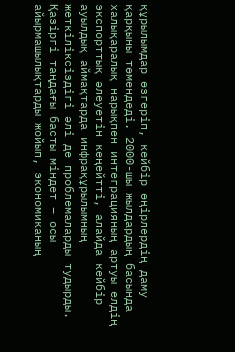құрылымдар өзгеріп, кейбір өңірлердің даму қарқыны төмендеді. 2000-шы жылдардың басында халықаралық нарықпен интеграцияның артуы елдің экспорттық әлеуетін кеңейтті, алайда кейбір ауылдық аймақтарда инфрақұрылымның жеткіліксіздігі әлі де проблемаларды тудырды. Қазіргі таңдағы басты міндет – осы айырмашылықтарды жойып, экономиканың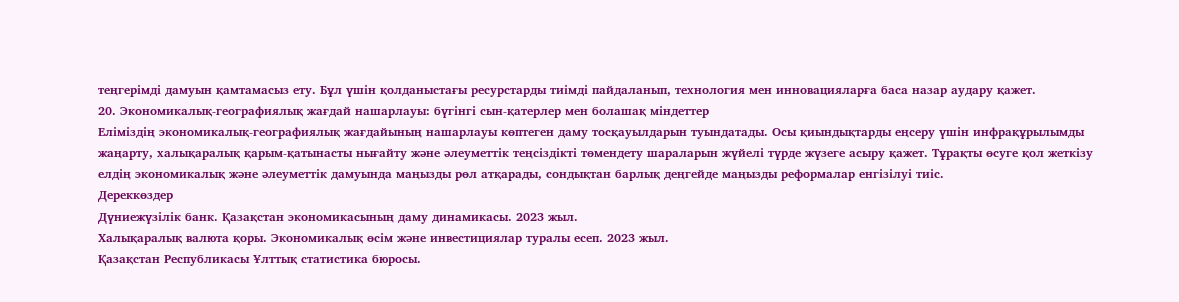теңгерімді дамуын қамтамасыз ету. Бұл үшін қолданыстағы ресурстарды тиімді пайдаланып, технология мен инновацияларға баса назар аудару қажет.
20. Экономикалық-географиялық жағдай нашарлауы: бүгінгі сын-қатерлер мен болашақ міндеттер
Еліміздің экономикалық-географиялық жағдайының нашарлауы көптеген даму тосқауылдарын туындатады. Осы қиындықтарды еңсеру үшін инфрақұрылымды жаңарту, халықаралық қарым-қатынасты нығайту және әлеуметтік теңсіздікті төмендету шараларын жүйелі түрде жүзеге асыру қажет. Тұрақты өсуге қол жеткізу елдің экономикалық және әлеуметтік дамуында маңызды рөл атқарады, сондықтан барлық деңгейде маңызды реформалар енгізілуі тиіс.
Дереккөздер
Дүниежүзілік банк. Қазақстан экономикасының даму динамикасы. 2023 жыл.
Халықаралық валюта қоры. Экономикалық өсім және инвестициялар туралы есеп. 2023 жыл.
Қазақстан Республикасы Ұлттық статистика бюросы.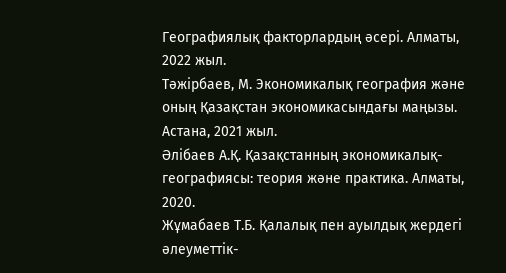Географиялық факторлардың әсері. Алматы, 2022 жыл.
Тәжірбаев, М. Экономикалық география және оның Қазақстан экономикасындағы маңызы. Астана, 2021 жыл.
Әлібаев А.Қ. Қазақстанның экономикалық-географиясы: теория және практика. Алматы, 2020.
Жұмабаев Т.Б. Қалалық пен ауылдық жердегі әлеуметтік-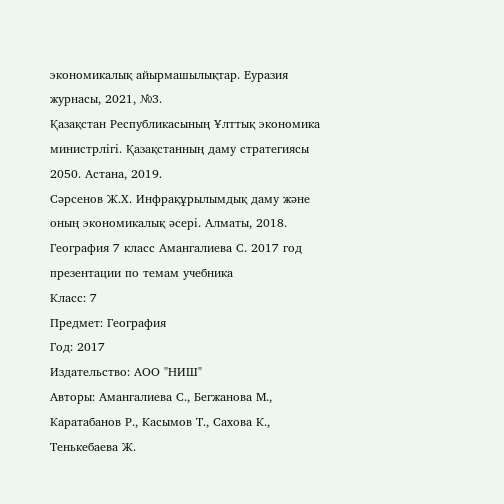экономикалық айырмашылықтар. Еуразия журнасы, 2021, №3.
Қазақстан Республикасының Ұлттық экономика министрлігі. Қазақстанның даму стратегиясы 2050. Астана, 2019.
Сәрсенов Ж.Х. Инфрақұрылымдық даму және оның экономикалық әсері. Алматы, 2018.
География 7 класс Амангалиева С. 2017 год презентации по темам учебника
Класс: 7
Предмет: География
Год: 2017
Издательство: АОО "НИШ"
Авторы: Амангалиева С., Бегжанова М., Каратабанов Р., Касымов Т., Сахова К., Тенькебаева Ж.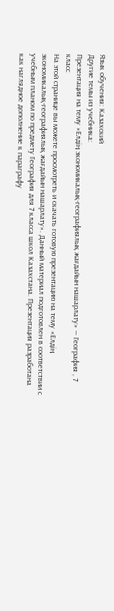Язык обучения: Казахский
Другие темы из учебника:
Презентация на тему «Елдің экономикалық-географиялық жағдайын нашарлату» — География , 7 класс
На этой странице вы можете просмотреть и скачать готовую презентацию на тему «Елдің экономикалық-географиялық жағдайын нашарлату». Данный материал подготовлен в соответствии с учебным планом по предмету География для 7 класса школ Казахстана. Презентация разработана как наглядное дополнение к параграфу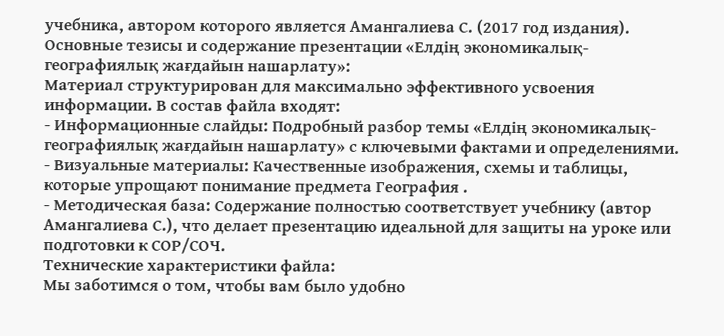учебника, автором которого является Амангалиева С. (2017 год издания).
Основные тезисы и содержание презентации «Елдің экономикалық-географиялық жағдайын нашарлату»:
Материал структурирован для максимально эффективного усвоения информации. В состав файла входят:
- Информационные слайды: Подробный разбор темы «Елдің экономикалық-географиялық жағдайын нашарлату» с ключевыми фактами и определениями.
- Визуальные материалы: Качественные изображения, схемы и таблицы, которые упрощают понимание предмета География .
- Методическая база: Содержание полностью соответствует учебнику (автор Амангалиева С.), что делает презентацию идеальной для защиты на уроке или подготовки к СОР/СОЧ.
Технические характеристики файла:
Мы заботимся о том, чтобы вам было удобно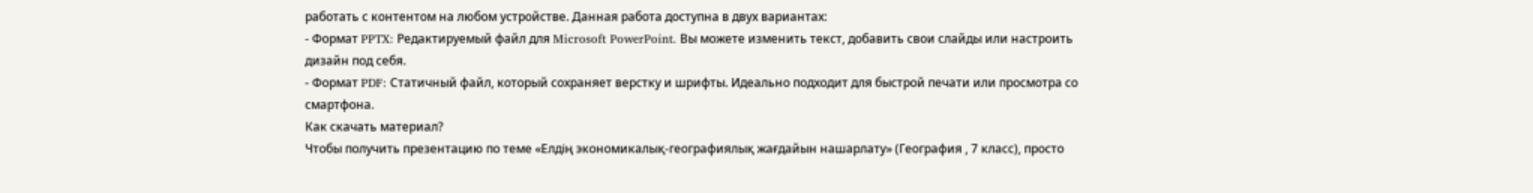работать с контентом на любом устройстве. Данная работа доступна в двух вариантах:
- Формат PPTX: Редактируемый файл для Microsoft PowerPoint. Вы можете изменить текст, добавить свои слайды или настроить дизайн под себя.
- Формат PDF: Статичный файл, который сохраняет верстку и шрифты. Идеально подходит для быстрой печати или просмотра со смартфона.
Как скачать материал?
Чтобы получить презентацию по теме «Елдің экономикалық-географиялық жағдайын нашарлату» (География , 7 класс), просто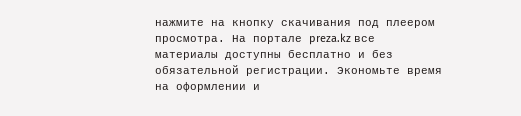нажмите на кнопку скачивания под плеером просмотра. На портале preza.kz все материалы доступны бесплатно и без обязательной регистрации. Экономьте время на оформлении и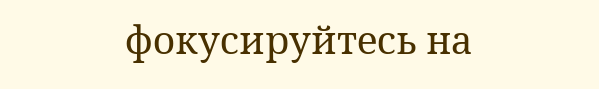фокусируйтесь на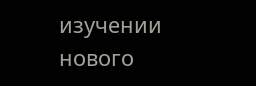изучении нового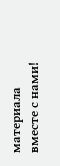материала вместе с нами!